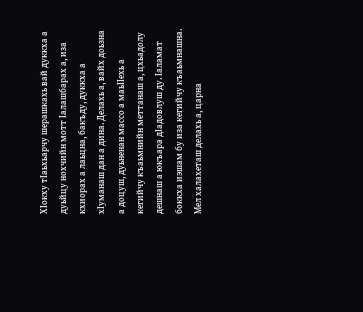ХIокху тIаьхьарчу шерашкахь вай дуккха а дуьйцу нохчийн мотт Iалашбарах а, иза кхиорах а лаьцна, бакъду, дуккха а хIуманаш дан а дина. Делахь а, вайх доьзна а доцуш, дуьненан массо а маьIIехь а кегийчу къаьмнийн меттанаш а, цхьадолу дешнаш а юкъара дIадовлуш ду. Iаламат боккха иэшам бу иза кегийчу къаьмнашна. Мел халахеташ делахь а, царна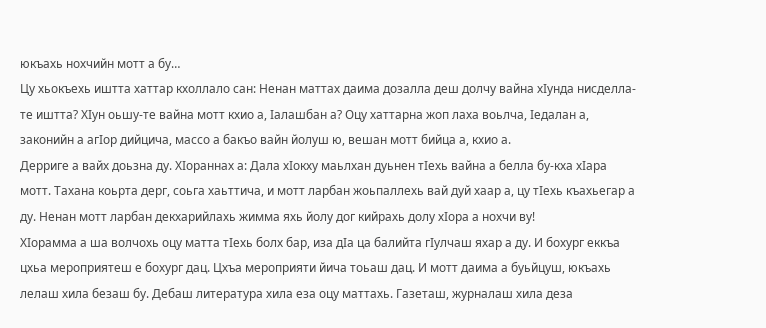юкъахь нохчийн мотт а бу…
Цу хьокъехь иштта хаттар кхоллало сан: Ненан маттах даима дозалла деш долчу вайна хIунда нисделла-те иштта? ХIун оьшу-те вайна мотт кхио а, Iалашбан а? Оцу хаттарна жоп лаха воьлча, Iедалан а, законийн а агIор дийцича, массо а бакъо вайн йолуш ю, вешан мотт бийца а, кхио а.
Дерриге а вайх доьзна ду. ХIораннах а: Дала хIокху маьлхан дуьнен тIехь вайна а белла бу-кха хIара мотт. Тахана коьрта дерг, соьга хаьттича, и мотт ларбан жоьпаллехь вай дуй хаар а, цу тIехь къахьегар а ду. Ненан мотт ларбан декхарийлахь жимма яхь йолу дог кийрахь долу хIора а нохчи ву!
ХIорамма а ша волчохь оцу матта тIехь болх бар, иза дIа ца балийта гIулчаш яхар а ду. И бохург еккъа цхьа мероприятеш е бохург дац. Цхъа мероприяти йича тоьаш дац. И мотт даима а буьйцуш, юкъахь лелаш хила безаш бу. Дебаш литература хила еза оцу маттахь. Газеташ, журналаш хила деза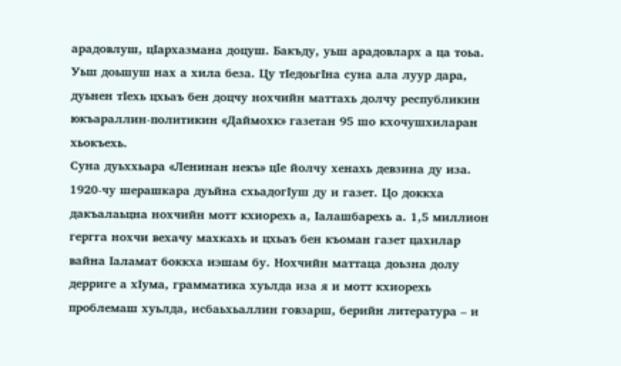арадовлуш, цIархазмана доцуш. Бакъду, уьш арадовларх а ца тоьа. Уьш доьшуш нах а хила беза. Цу тIедоьгIна суна ала луур дара, дуьнен тIехь цхьаъ бен доцчу нохчийн маттахь долчу республикин юкъараллин-политикин «Даймохк» газетан 95 шо кхочушхиларан хьокъехь.
Суна дуьххьара «Ленинан некъ» цIе йолчу хенахь девзина ду иза. 1920-чу шерашкара дуьйна схьадогIуш ду и газет. Цо доккха дакъалаьцна нохчийн мотт кхиорехь а, Iалашбарехь а. 1,5 миллион гергга нохчи вехачу махкахь и цхьаъ бен къоман газет цахилар вайна Iаламат боккха иэшам бу. Нохчийн маттаца доьзна долу дерриге а хIума, грамматика хуьлда иза я и мотт кхиорехь проблемаш хуьлда, исбаьхьаллин говзарш, берийн литература – и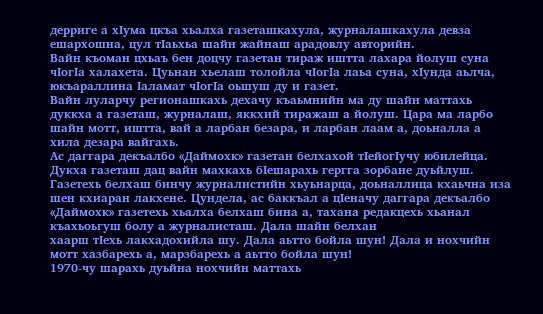дерриге а хIума цкъа хьалха газеташкахула, журналашкахула девза ешархошна, цул тIаьхьа шайн жайнаш арадовлу авторийн.
Вайн къоман цхьаъ бен доцчу газетан тираж иштта лахара йолуш суна чIогIа халахета. Цуьнан хьелаш толойла чIогIа лаьа суна, хIунда аьлча, юкъараллина Iаламат чIогIа оьшуш ду и газет.
Вайн луларчу регионашкахь дехачу къаьмнийн ма ду шайн маттахь дуккха а газеташ, журналаш, яккхий тиражаш а йолуш. Цара ма ларбо шайн мотт, иштта, вай а ларбан безара, и ларбан лаам а, доьналла а хила дезара вайгахь.
Ас даггара декъалбо «Даймохк» газетан белхахой тIейогIучу юбилейца. Дукха газеташ дац вайн махкахь бIешарахь гергга зорбане дуьйлуш. Газетехь белхаш бинчу журналистийн хьуьнарца, доьналлица кхаьчна иза шен кхиаран лакхене. Цундела, ас баккъал а цIеначу даггара декъалбо «Даймохк» газетехь хьалха белхаш бина а, тахана редакцехь хьанал къахьоьгуш болу а журналисташ. Дала шайн белхан
хаарш тIехь лакхадохийла шу. Дала аьтто бойла шун! Дала и нохчийн мотт хазбарехь а, марзбарехь а аьтто бойла шун!
1970-чу шарахь дуьйна нохчийн маттахь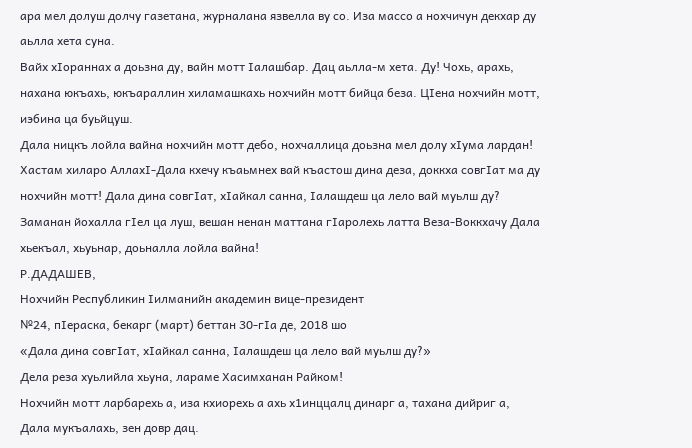ара мел долуш долчу газетана, журналана язвелла ву со. Иза массо а нохчичун декхар ду аьлла хета суна.
Вайх хIораннах а доьзна ду, вайн мотт Iалашбар. Дац аьлла-м хета. Ду! Чохь, арахь, нахана юкъахь, юкъараллин хиламашкахь нохчийн мотт бийца беза. ЦIена нохчийн мотт, иэбина ца буьйцуш.
Дала ницкъ лойла вайна нохчийн мотт дебо, нохчаллица доьзна мел долу хIума лардан!
Хастам хиларо АллахI-Дала кхечу къаьмнех вай къастош дина деза, доккха совгIат ма ду нохчийн мотт! Дала дина совгIат, хIайкал санна, Iалашдеш ца лело вай муьлш ду? Заманан йохалла гIел ца луш, вешан ненан маттана гIаролехь латта Веза-Воккхачу Дала хьекъал, хьуьнар, доьналла лойла вайна!
Р.ДАДАШЕВ,
Нохчийн Республикин Iилманийн академин вице-президент
№24, пIераска, бекарг (март) беттан 30-гIа де, 2018 шо
«Дала дина совгIат, хIайкал санна, Iалашдеш ца лело вай муьлш ду?»
Дела реза хуьлийла хьуна, лараме Хасимханан Райком!
Нохчийн мотт ларбарехь а, иза кхиорехь а ахь х1инццалц динарг а, тахана дийриг а, Дала мукъалахь, зен довр дац.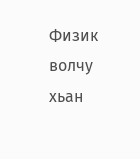Физик волчу хьан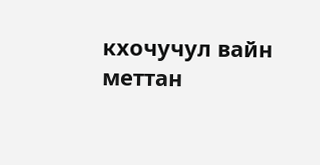кхочучул вайн меттан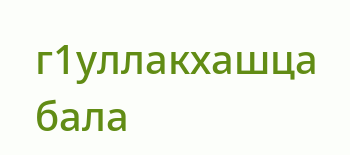г1уллакхашца бала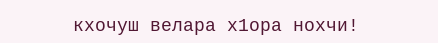кхочуш велара х1ора нохчи!